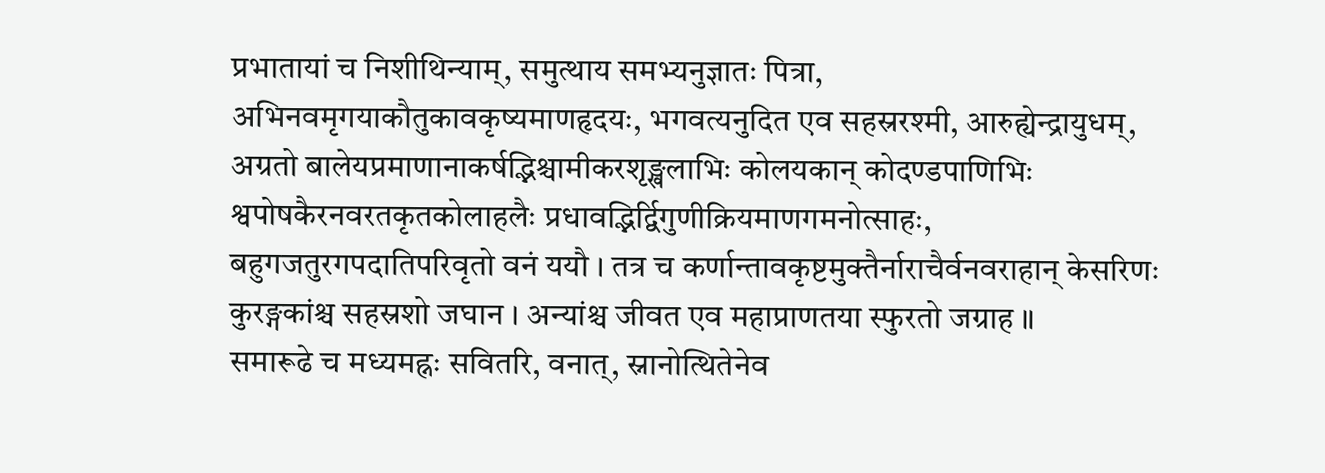प्रभातायां च निशीथिन्याम्, समुत्थाय समभ्यनुज्ञातः पित्रा, अभिनवमृगयाकौतुकावकृष्यमाणहृदयः, भगवत्यनुदित एव सहस्ररश्मी, आरुह्येन्द्रायुधम्, अग्रतो बालेयप्रमाणानाकर्षद्भिश्चामीकरशृङ्खलाभिः कोलयकान् कोदण्डपाणिभिः श्वपोषकैरनवरतकृतकोलाहलैः प्रधावद्भिर्द्विगुणीक्रियमाणगमनोत्साहः, बहुगजतुरगपदातिपरिवृतो वनं ययौ । तत्र च कर्णान्तावकृष्टमुक्तैर्नाराचैर्वनवराहान् केसरिणः कुरङ्गकांश्च सहस्रशो जघान । अन्यांश्च जीवत एव महाप्राणतया स्फुरतो जग्राह ॥
समारूढे च मध्यमह्नः सवितरि, वनात्, स्नानोत्थितेनेव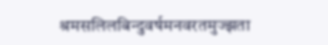श्रमसलिलबिन्दुवर्षमनवरतमुज्झता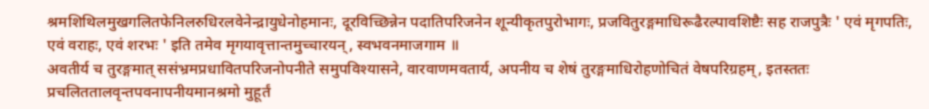श्रमशिथिलमुखगलितफेनिलरुधिरलवेनेन्द्रायुधेनोहमानः, दूरविच्छिन्नेन पदातिपरिजनेन शून्यीकृतपुरोभागः, प्रजवितुरङ्गमाधिरूढैरल्पावशिष्टैः सह राजपुत्रैः ' एवं मृगपतिः, एवं वराहः, एवं शरभः ' इति तमेव मृगयावृत्तान्तमुच्चारयन्, स्वभवनमाजगाम ॥
अवतीर्य च तुरङ्गमात् ससंभ्रमप्रधावितपरिजनोपनीते समुपविश्यासने, वारवाणमवतार्य, अपनीय च शेषं तुरङ्गमाधिरोहणोचितं वेषपरिग्रहम्, इतस्ततः प्रचलिततालवृन्तपवनापनीयमानश्रमो मुहूर्तं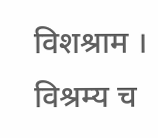विशश्राम । विश्रम्य च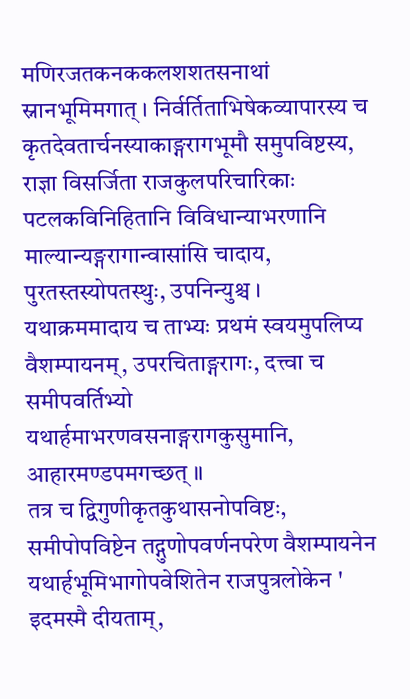मणिरजतकनककलशशतसनाथां स्नानभूमिमगात् । निर्वर्तिताभिषेकव्यापारस्य च कृतदेवतार्चनस्याकाङ्गरागभूमौ समुपविष्टस्य, राज्ञा विसर्जिता राजकुलपरिचारिकाः पटलकविनिहितानि विविधान्याभरणानि माल्यान्यङ्गरागान्वासांसि चादाय, पुरतस्तस्योपतस्थुः, उपनिन्युश्च । यथाक्रममादाय च ताभ्यः प्रथमं स्वयमुपलिप्य वैशम्पायनम्, उपरचिताङ्गरागः, दत्त्वा च समीपवर्तिभ्यो यथार्हमाभरणवसनाङ्गरागकुसुमानि, आहारमण्डपमगच्छत् ॥
तत्र च द्विगुणीकृतकुथासनोपविष्टः, समीपोपविष्टेन तद्गुणोपवर्णनपरेण वैशम्पायनेन यथार्हभूमिभागोपवेशितेन राजपुत्रलोकेन ' इदमस्मै दीयताम्,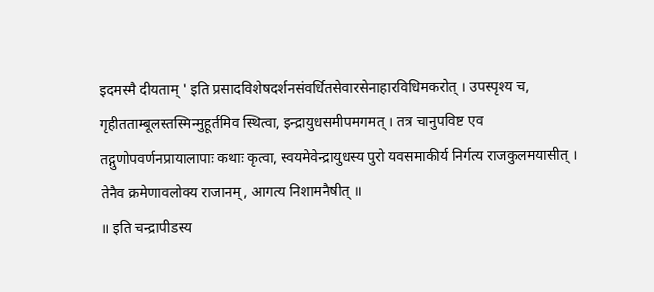इदमस्मै दीयताम् ' इति प्रसादविशेषदर्शनसंवर्धितसेवारसेनाहारविधिमकरोत् । उपस्पृश्य च, गृहीतताम्बूलस्तस्मिन्मुहूर्तमिव स्थित्वा, इन्द्रायुधसमीपमगमत् । तत्र चानुपविष्ट एव तद्गुणोपवर्णनप्रायालापाः कथाः कृत्वा, स्वयमेवेन्द्रायुधस्य पुरो यवसमाकीर्य निर्गत्य राजकुलमयासीत् । तेनैव क्रमेणावलोक्य राजानम्, आगत्य निशामनैषीत् ॥
॥ इति चन्द्रापीडस्य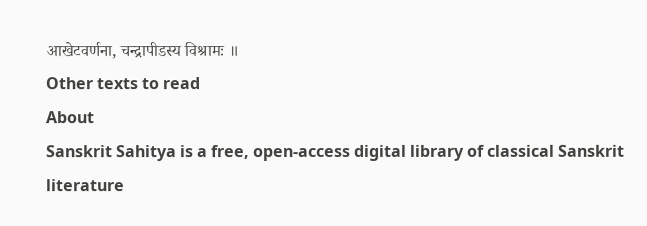आखेटवर्णना, चन्द्रापीडस्य विश्रामः ॥
Other texts to read
About
Sanskrit Sahitya is a free, open-access digital library of classical Sanskrit literature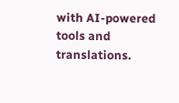with AI-powered tools and translations.